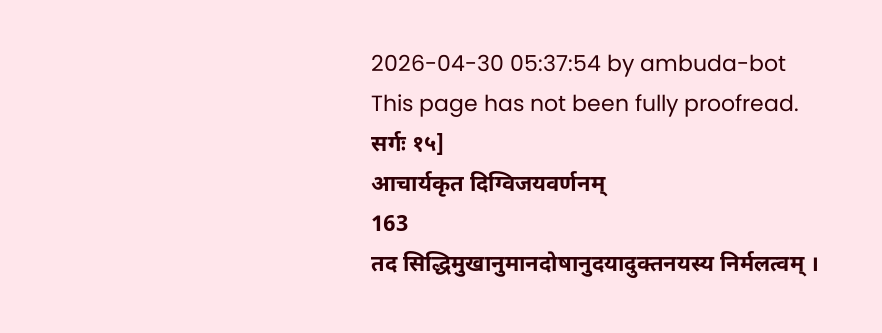2026-04-30 05:37:54 by ambuda-bot
This page has not been fully proofread.
सर्गः १५]
आचार्यकृत दिग्विजयवर्णनम्
163
तद सिद्धिमुखानुमानदोषानुदयादुक्तनयस्य निर्मलत्वम् ।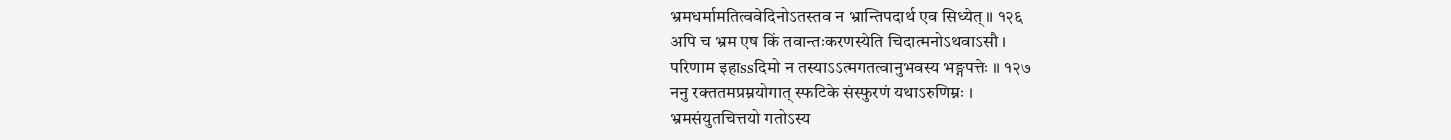भ्रमधर्मामतित्ववेदिनोऽतस्तव न भ्रान्तिपदार्थ एव सिध्येत् ॥ १२६
अपि च भ्रम एष किं तवान्तःकरणस्येति चिदात्मनोऽथवाऽसौ ।
परिणाम इहाssदिमो न तस्याऽऽत्मगतत्वानुभवस्य भङ्गपत्तेः ॥ १२७
ननु रक्ततमप्रम्नयोगात् स्फटिके संस्फुरणं यथाऽरुणिम्नः ।
भ्रमसंयुतचित्तयो गतोऽस्य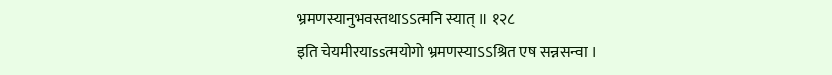भ्रमणस्यानुभवस्तथाऽऽत्मनि स्यात् ॥ १२८
इति चेयमीरयाssत्मयोगो भ्रमणस्याऽऽश्रित एष सन्नसन्वा ।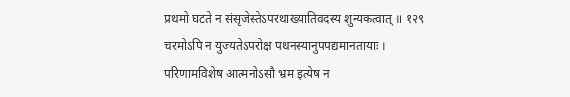प्रथमो घटते न संसृजेस्तेऽपरथाख्यातिवदस्य शुन्यकत्वात् ॥ १२९
चरमोऽपि न युज्यतेऽपरोक्ष पथनस्यानुपपद्यमानतायाः ।
परिणामविशेष आत्मनोऽसौ भ्रम इत्येष न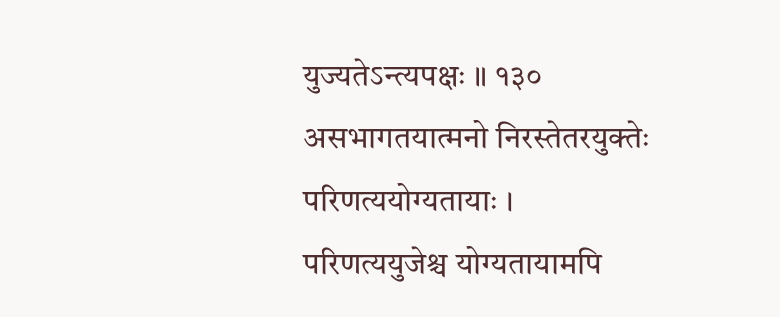युज्यतेऽन्त्यपक्षः ॥ १३०
असभागतयात्मनो निरस्तेतरयुक्तेः परिणत्ययोग्यतायाः ।
परिणत्ययुजेश्च योग्यतायामपि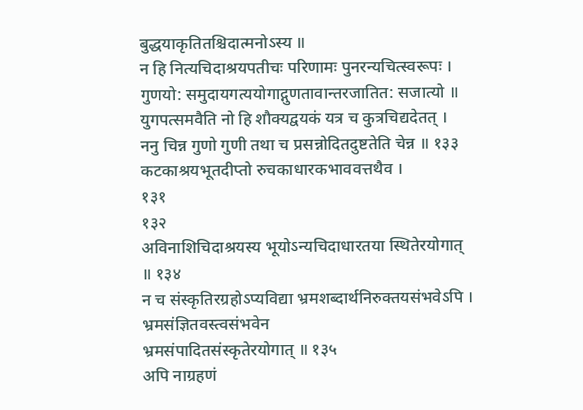बुद्धयाकृतितश्चिदात्मनोऽस्य ॥
न हि नित्यचिदाश्रयपतीचः परिणामः पुनरन्यचित्स्वरूपः ।
गुणयो: समुदायगत्ययोगाद्गुणतावान्तरजातित: सजात्यो ॥
युगपत्समवैति नो हि शौक्यद्वयकं यत्र च कुत्रचिद्यदेतत् ।
ननु चिन्न गुणो गुणी तथा च प्रसन्नोदितदुष्टतेति चेन्न ॥ १३३
कटकाश्रयभूतदीप्तो रुचकाधारकभाववत्तथैव ।
१३१
१३२
अविनाशिचिदाश्रयस्य भूयोऽन्यचिदाधारतया स्थितेरयोगात् ॥ १३४
न च संस्कृतिरग्रहोऽप्यविद्या भ्रमशब्दार्थनिरुक्तयसंभवेऽपि ।
भ्रमसंज्ञितवस्त्वसंभवेन
भ्रमसंपादितसंस्कृतेरयोगात् ॥ १३५
अपि नाग्रहणं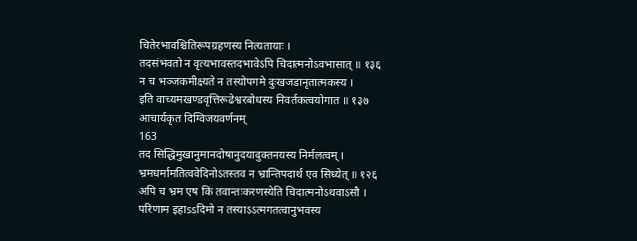चितेरभावश्चितिरूपग्रहणस्य नित्यतायाः ।
तदसंभवतो न वृत्यभावस्तदभावेऽपि चिदात्मनोऽवभासात् ॥ १३६
न च भञ्जकमीक्ष्यते न तस्योपगमे दुःखजडानृतात्मकस्य ।
इति वाच्यमखण्डवृत्तिरूढेश्वरबोधस्य निवर्तकत्वयोगात ॥ १३७
आचार्यकृत दिग्विजयवर्णनम्
163
तद सिद्धिमुखानुमानदोषानुदयादुक्तनयस्य निर्मलत्वम् ।
भ्रमधर्मामतित्ववेदिनोऽतस्तव न भ्रान्तिपदार्थ एव सिध्येत् ॥ १२६
अपि च भ्रम एष किं तवान्तःकरणस्येति चिदात्मनोऽथवाऽसौ ।
परिणाम इहाssदिमो न तस्याऽऽत्मगतत्वानुभवस्य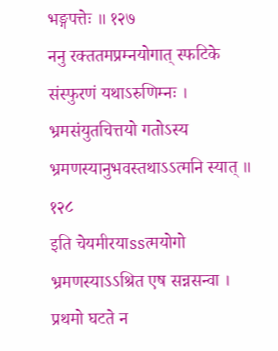भङ्गपत्तेः ॥ १२७
ननु रक्ततमप्रम्नयोगात् स्फटिके संस्फुरणं यथाऽरुणिम्नः ।
भ्रमसंयुतचित्तयो गतोऽस्य भ्रमणस्यानुभवस्तथाऽऽत्मनि स्यात् ॥ १२८
इति चेयमीरयाssत्मयोगो भ्रमणस्याऽऽश्रित एष सन्नसन्वा ।
प्रथमो घटते न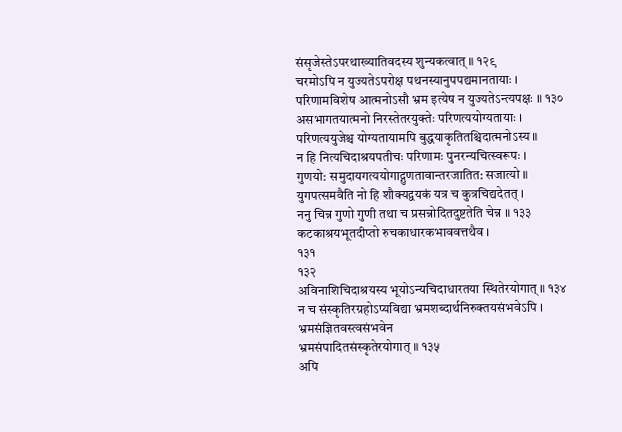संसृजेस्तेऽपरथाख्यातिवदस्य शुन्यकत्वात् ॥ १२९
चरमोऽपि न युज्यतेऽपरोक्ष पथनस्यानुपपद्यमानतायाः ।
परिणामविशेष आत्मनोऽसौ भ्रम इत्येष न युज्यतेऽन्त्यपक्षः ॥ १३०
असभागतयात्मनो निरस्तेतरयुक्तेः परिणत्ययोग्यतायाः ।
परिणत्ययुजेश्च योग्यतायामपि बुद्धयाकृतितश्चिदात्मनोऽस्य ॥
न हि नित्यचिदाश्रयपतीचः परिणामः पुनरन्यचित्स्वरूपः ।
गुणयो: समुदायगत्ययोगाद्गुणतावान्तरजातित: सजात्यो ॥
युगपत्समवैति नो हि शौक्यद्वयकं यत्र च कुत्रचिद्यदेतत् ।
ननु चिन्न गुणो गुणी तथा च प्रसन्नोदितदुष्टतेति चेन्न ॥ १३३
कटकाश्रयभूतदीप्तो रुचकाधारकभाववत्तथैव ।
१३१
१३२
अविनाशिचिदाश्रयस्य भूयोऽन्यचिदाधारतया स्थितेरयोगात् ॥ १३४
न च संस्कृतिरग्रहोऽप्यविद्या भ्रमशब्दार्थनिरुक्तयसंभवेऽपि ।
भ्रमसंज्ञितवस्त्वसंभवेन
भ्रमसंपादितसंस्कृतेरयोगात् ॥ १३५
अपि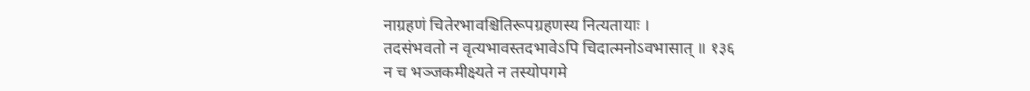नाग्रहणं चितेरभावश्चितिरूपग्रहणस्य नित्यतायाः ।
तदसंभवतो न वृत्यभावस्तदभावेऽपि चिदात्मनोऽवभासात् ॥ १३६
न च भञ्जकमीक्ष्यते न तस्योपगमे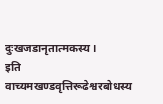दुःखजडानृतात्मकस्य ।
इति वाच्यमखण्डवृत्तिरूढेश्वरबोधस्य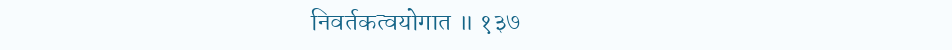निवर्तकत्वयोगात ॥ १३७